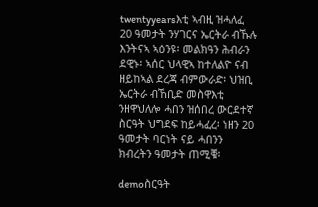twentyyearsእቲ ኣብዚ ዝሓለፈ 20 ዓመታት ንሃገርና ኤርትራ ብኹሉ እንትናኣ ኣዕንዩ፡ መልክዓን ሕብራን ደዊኑ፡ ኣሰር ህላዊኣ ከተለልዮ ናብ ዘይከኣል ደረጃ ብምውራድ፡ ህዝቢ ኤርትራ ብኸቢድ መስዋእቲ ንዘዋህለሎ ሓበን ዝሰበረ ውርደተኛ ስርዓት ህግደፍ ከይሓፈረ፡ ነዘን 20 ዓመታት ባርነት ናይ ሓበንን ክብረትን ዓመታት ጠሚቑ፡

demoስርዓት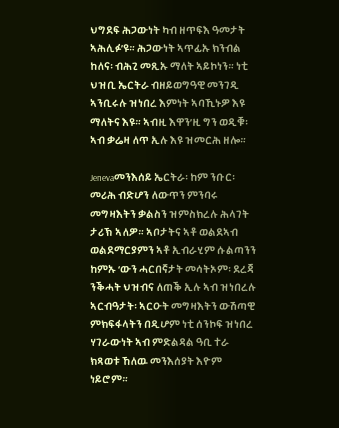ህግደፍ ሕጋውነት ካብ ዘጥፍእ ዓመታት ኣሕሊፉ’ዩ። ሕጋውነት ኣጥፊኡ ክንብል ከለና፡ ብሕጊ መጺኡ ማለት ኣይኮነን። ነቲ ህዝቢ ኤርትራ ብዘይወግዓዊ መንገዲ ኣንቢሩሉ ዝነበረ እምነት ኣባኺኑዎ እዩ ማለትና እዩ። ኣብዚ እዋን’ዚ ግን ወዲቑ፡ ኣብ ቃሬዛ ለጥ ኢሉ እዩ ዝመርሕ ዘሎ።

Jenevaመንእሰይ ኤርትራ፡ ከም ንቡር፡ መሪሕ ብድሆን ለውጥን ምንባሩ መግዛእትን ቃልስን ዝምስክረሉ ሕላገት ታሪኽ ኣለዎ። ኣቦታትና ኣቶ ወልደኣብ ወልደማርያምን ኣቶ ኢብራሂም ሱልጣንን ከምኡ ‘ውን ሓርበኛታት መሳትኦም፡ ደረጃ ንቕሓት ህዝብና ለጠቕ ኢሉ ኣብ ዝነበረሉ ኣርብዓታት፡ ኣርዑት መግዛእትን ውሽጣዊ ምክፍፋላትን በዲሆም ነቲ ሰንኮፍ ዝነበረ ሃገራውነት ኣብ ምድልዳል ዓቢ ተራ ክጻወቱ ኸለዉ መንእሰያት እዮም ነይሮም።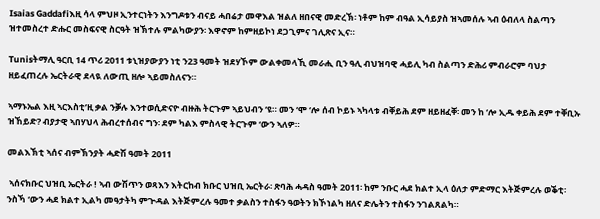Isaias Gaddafiእዚ ሳላ ምህዞ ኢንተርነትን እንግዶቱን ብናይ ሓበሬታ መዋእል ዝልለ ዘበናዊ መድረኽ፡ ነቶም ከም ብዓል ኢሳይያስ ዝኣመሰሉ ኣብ ዕብለላ ስልጣን ዝተመስረተ ድሑር መስፍናዊ ስርዓት ዝኽተሉ ምልካውያን፡ እዋኖም ከምዘይኮነ ደጋጊምና ገሊጽና ኢና።

Tunisትማሊ ዓርቢ 14 ጥሪ 2011 ቱኒዝያውያን ነቲ ን23 ዓመት ዝደሃኾም ውልቀመላኺ መራሒ ቢን ዓሊ ብህዝባዊ ሓይሊ ካብ ስልጣን ድሕሪ ምብራሮም ባህታ ዘይፈጠረሉ ኤርትራዊ ደላዪ ለውጢ ዘሎ ኣይመስለናን።

ኣማኑኤል እዚ ኣርእስቲ’ዚ ቃል ንቓሉ እንተወሲድናዮ ብዙሕ ትርጉም ኣይህብን ‘ዩ። መን ‘ሞ ‘ሎ ሰብ ኮይኑ ኣካላቱ ብቐይሕ ደም ዘይዘፈቐ፡ መን ከ ‘ሎ ኢዱ ቀይሕ ደም ተቐቢኡ ዝኸይድ? ብያታዊ ኣበሃህላ ሕብረተሰብና ግን፡ ደም ካልእ ምስላዊ ትርጉም ‘ውን ኣለዎ።

መልእኽቲ ኣሰና ብምኽንያት ሓድሽ ዓመት 2011

 ኣሰናክቡር ህዝቢ ኤርትራ ! ኣብ ውሽጥን ወጻእን እትርከብ ክቡር ህዝቢ ኤርትራ፡ ጽባሕ ሓዳስ ዓመት 2011፡ ከም ንቡር ሓደ ክልተ ኢላ ዕለታ ምድማር እትጅምረሉ ወቕቲ፡ ንስኻ ‘ውን ሓደ ክልተ ኢልካ መዓታትካ ምጕዳል እትጅምረሉ ዓመተ ቃልስን ተስፋን ዓወትን ክኾነልካ ዘለና ድሌትን ተስፋን ንገልጸልካ።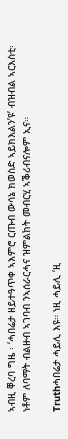ኣብዚ ቐረባ ግዜ ፡ ‘ሓበሬታ ዘይተዓጥቀ ኣእምሮ ርጡብ ውሳኔ ክወስድ ኣይክእልን’ዩ’ ብዝብል ኣርእስቲ፡ ነቶም ለባማት ብልዙብ ኣገባብ ንኣሰራርሓና ዝምልከት መብርሂ ኣቕሪብናሎም ኢና።

Truthሓበሬታ ሓይሊ እዩ። ነዚ ሓይሊ ‘ዚ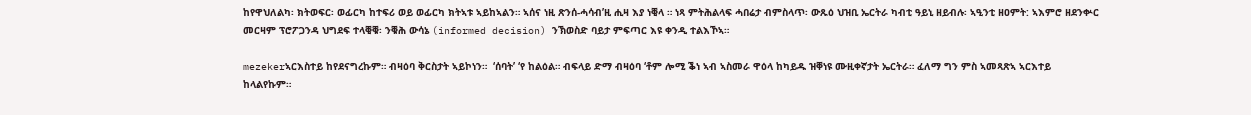ከየዋህለልካ፡ ክትወፍር፡ ወፊርካ ከተፍሪ ወይ ወፊርካ ክትኣቱ ኣይከኣልን። ኣሰና ነዚ ጽንሰ-ሓሳብ’ዚ ሒዛ እያ ነቒላ ። ነጻ ምትሕልላፍ ሓበሬታ ብምስላጥ፡ ውጹዕ ህዝቢ ኤርትራ ካብቲ ዓይኒ ዘይብሉ፡ ኣዒንቲ ዘዐምት: ኣእምሮ ዘደንቍር መርዛም ፕሮፖጋንዳ ህግደፍ ተላቒቑ፡ ንቑሕ ውሳኔ (informed decision) ንኽወስድ ባይታ ምፍጣር እዩ ቀንዲ ተልእኾኣ።

mezekerኣርእስተይ ከየደናግረኩም። ብዛዕባ ቅርስታት ኣይኮነን።  ‘ሰባት’ ‘የ ከልዕል። ብፍላይ ድማ ብዛዕባ ‘ቶም ሎሚ ቕነ ኣብ ኣስመራ ዋዕላ ከካይዱ ዝቐነዩ ሙዚቀኛታት ኤርትራ። ፈለማ ግን ምስ ኣመጻጽኣ ኣርእተይ ከላልየኩም።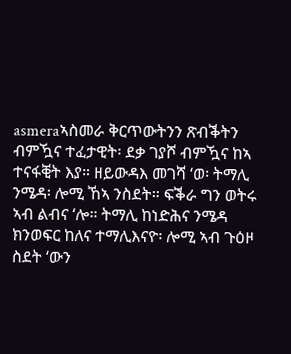asmeraኣስመራ ቅርጥውትንን ጽብቕትን ብምዃና ተፈታዊት፡ ደቃ ገያሾ ብምዃና ከኣ ተናፋቒት እያ። ዘይውዳእ መገሻ ‘ወ፡ ትማሊ ንሜዳ፡ ሎሚ ኸኣ ንስደት። ፍቕራ ግን ወትሩ ኣብ ልብና ‘ሎ። ትማሊ ከነድሕና ንሜዳ ክንወፍር ከለና ተማሊእናዮ፡ ሎሚ ኣብ ጉዕዞ ስደት ‘ውን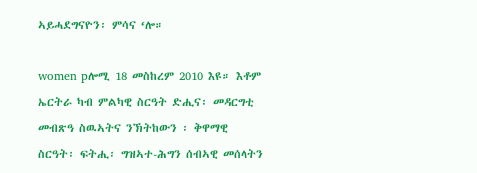ኣይሓደግናዮን፡ ምሳና ‘ሎ።

women pሎሚ 18 መስከረም 2010 እዩ። እቶም ኤርትራ ካብ ምልካዊ ስርዓት ድሒና፡ መዳርግቲ መብጽዓ ስዉኣትና ንኽትከውን ፡ ቅዋማዊ ስርዓት፡ ፍትሒ፡ ግዝኣተ-ሕግን ሰብኣዊ መሰላትን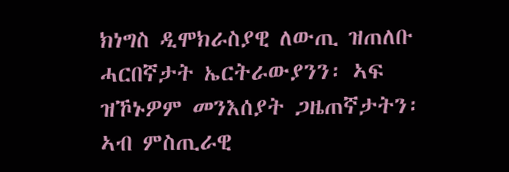ክነግስ ዲሞክራስያዊ ለውጢ ዝጠለቡ ሓርበኛታት ኤርትራውያንን፡ ኣፍ ዝኾኑዎም መንእሰያት ጋዜጠኛታትን፡ ኣብ ምስጢራዊ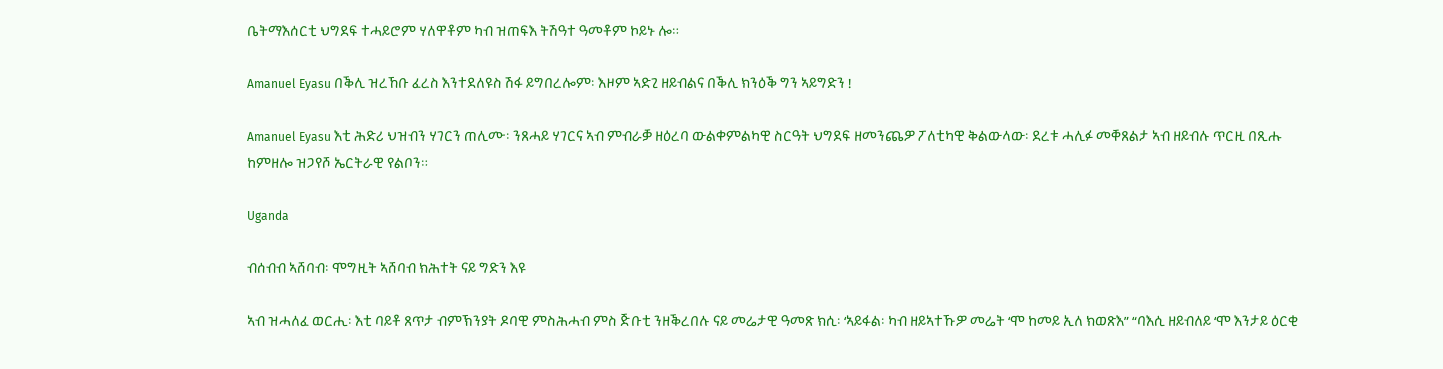ቤትማእሰርቲ ህግደፍ ተሓይሮም ሃለዋቶም ካብ ዝጠፍእ ትሽዓተ ዓመቶም ኮይኑ ሎ።

Amanuel Eyasu በቕሊ ዝረኸቡ ፈረስ እንተደለዩስ ሽፋ ይግበረሎም፡ እዞም ኣድጊ ዘይብልና በቕሊ ክንዕቕ ግን ኣይግድን !

Amanuel Eyasu እቲ ሕድሪ ህዝብን ሃገርን ጠሊሙ፡ ንጸሓይ ሃገርና ኣብ ምብራቓ ዘዕረባ ውልቀምልካዊ ስርዓት ህግደፍ ዘመንጨዎ ፖለቲካዊ ቅልውላው፡ ደረቱ ሓሊፉ መቐጸልታ ኣብ ዘይብሉ ጥርዚ በጺሑ ከምዘሎ ዝጋየሾ ኤርትራዊ የልቦን።

Uganda

ብሰብብ ኣሸባብ፡ ሞግዚት ኣሸባብ ክሕተት ናይ ግድን እዩ

ኣብ ዝሓለፈ ወርሒ፡ እቲ ባይቶ ጸጥታ ብምኽንያት ዶባዊ ምስሕሓብ ምስ ጅቡቲ ንዘቕረበሉ ናይ መሬታዊ ዓመጽ ክሲ፡ ‘ኣይፋል፡ ካብ ዘይኣተኹዎ መሬት ‘ሞ ከመይ ኢለ ክወጽእ” “ባእሲ ዘይብለይ ‘ሞ እንታይ ዕርቂ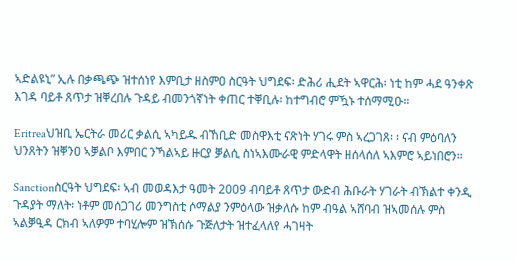ኣድልዩኒ” ኢሉ በቃጫጭ ዝተሰነየ እምቢታ ዘስምዐ ስርዓት ህግደፍ፡ ድሕሪ ሒደት ኣዋርሕ፡ ነቲ ከም ሓደ ዓንቀጽ እገዳ ባይቶ ጸጥታ ዝቐረበሉ ጉዳይ ብመንጎኛነት ቀጠር ተቐቢሉ፡ ከተግብሮ ምዃኑ ተሰማሚዑ።

Eritreaህዝቢ ኤርትራ መሪር ቃልሲ ኣካይዱ ብኸቢድ መስዋእቲ ናጽነት ሃገሩ ምስ ኣረጋገጸ፡ ፡ ናብ ምዕባለን ህንጸትን ዝቐንዐ ኣቓልቦ እምበር ንኻልኣይ ዙርያ ቓልሲ ስነኣእሙራዊ ምድላዋት ዘሰላሰለ ኣእምሮ ኣይነበሮን።

Sanctionስርዓት ህግደፍ፡ ኣብ መወዳእታ ዓመት 2009 ብባይቶ ጸጥታ ውድብ ሕቡራት ሃገራት ብኽልተ ቀንዲ ጉዳያት ማለት፡ ነቶም መሰጋገሪ መንግስቲ ሶማልያ ንምዕላው ዝቃለሱ ከም ብዓል ኣሸባብ ዝኣመሰሉ ምስ ኣልቓዒዳ ርክብ ኣለዎም ተባሂሎም ዝኽሰሱ ጉጅለታት ዝተፈላለየ ሓገዛት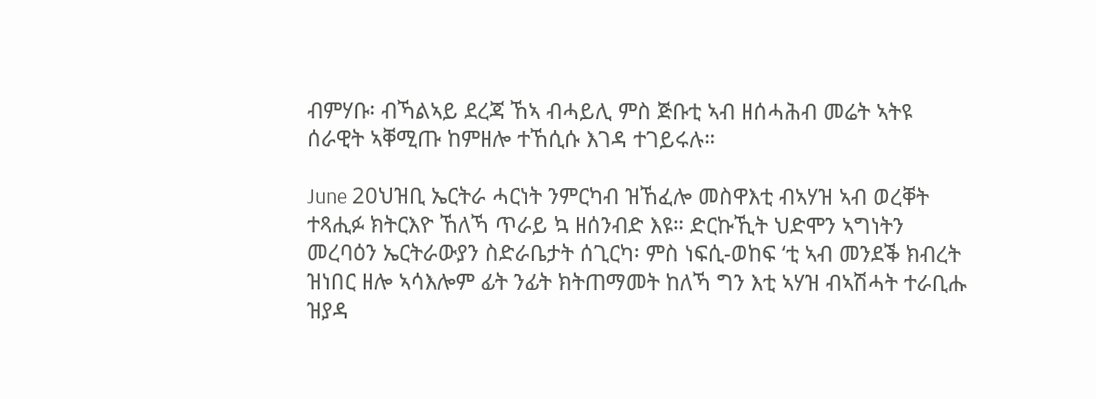ብምሃቡ፡ ብኻልኣይ ደረጃ ኸኣ ብሓይሊ ምስ ጅቡቲ ኣብ ዘሰሓሕብ መሬት ኣትዩ ሰራዊት ኣቐሚጡ ከምዘሎ ተኸሲሱ እገዳ ተገይሩሉ።

June 20ህዝቢ ኤርትራ ሓርነት ንምርካብ ዝኸፈሎ መስዋእቲ ብኣሃዝ ኣብ ወረቐት ተጻሒፉ ክትርእዮ ኸለኻ ጥራይ ኳ ዘሰንብድ እዩ። ድርኩኺት ህድሞን ኣግነትን መረባዕን ኤርትራውያን ስድራቤታት ሰጊርካ፡ ምስ ነፍሲ-ወከፍ ‘ቲ ኣብ መንደቕ ክብረት ዝነበር ዘሎ ኣሳእሎም ፊት ንፊት ክትጠማመት ከለኻ ግን እቲ ኣሃዝ ብኣሽሓት ተራቢሑ ዝያዳ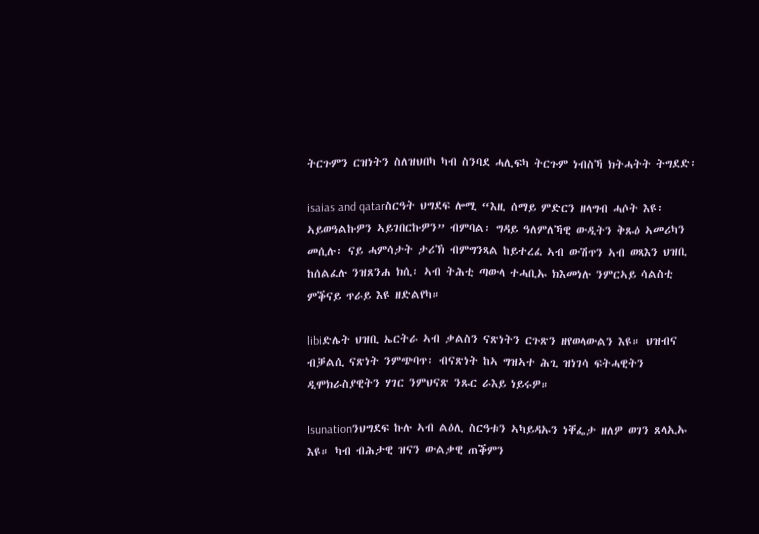ትርጉምን ርዝነትን ስለዝህበካ ካብ ስንባደ ሓሊፍካ ትርጉም ነብስኻ ክትሓትት ትግደድ፡

isaias and qatarስርዓት ህግደፍ ሎሚ “እዚ ሰማይ ምድርን ዘላግብ ሓሶት እዩ፡ ኣይወዓልኩዎን ኣይገበርኩዎን” ብምባል፡ ግዳይ ዓለምለኻዊ ውዲትን ቅጹዕ ኣመሪካን መሲሉ፡ ናይ ሓምሳታት ታሪኽ ብምግንጻል ከይተረፈ ኣብ ውሽጥን ኣብ ወጻእን ህዝቢ ከሰልፈሉ ንዝጸንሐ ክሲ፡ ኣብ ትሕቲ ጣውላ ተሓቢኡ ክእመነሉ ንምርኣይ ሳልስቲ ምቕናይ ጥራይ እዩ ዘድልየካ።

libiድሌት ህዝቢ ኤርትራ ኣብ ቃልስን ናጽነትን ርጉጽን ዘየወላውልን እዩ። ህዝብና ብቓልሲ ናጽነት ንምጭባጥ፡ ብናጽነት ከኣ ግዝኣተ ሕጊ ዝነገሳ ፍትሓዊትን ዲሞክራስያዊትን ሃገር ንምህናጽ ንጹር ራእይ ነይሩዎ።

Isunationንህግደፍ ኩሉ ኣብ ልዕሊ ስርዓቱን ኣካይዳኡን ነቐፌታ ዘለዎ ወገን ጸላኢኡ እዩ። ካብ ብሕታዊ ዝናን ውልቃዊ ጠቕምን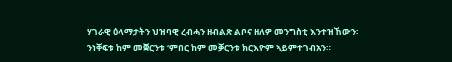ሃገራዊ ዕላማታትን ህዝባዊ ረብሓን ዘብልጽ ልቦና ዘለዎ መንግስቲ እንተዝኸውን፡ ንነቐፍቱ ከም መቛርንቱ ‘ምበር ከም መቓርንቱ ክርእዮም ኣይምተገብአን።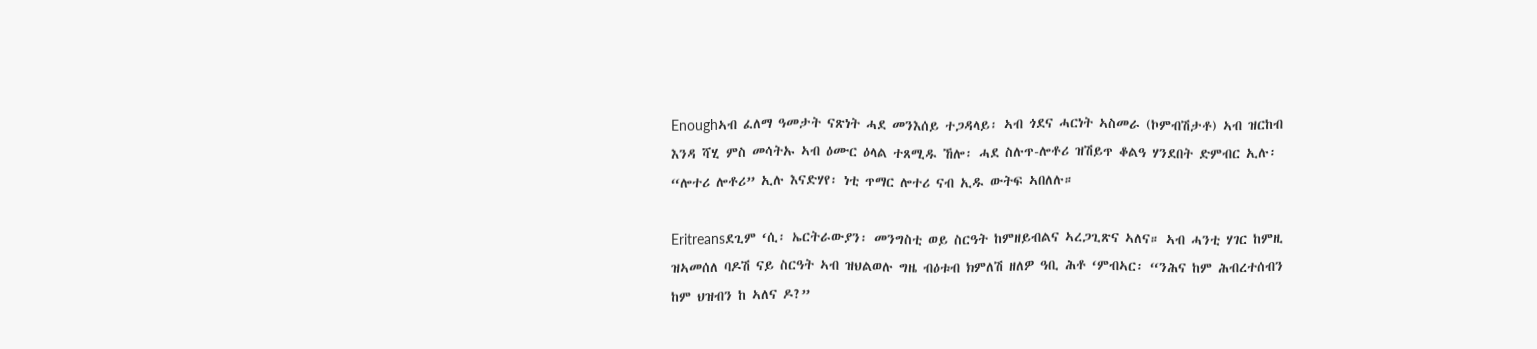Enoughኣብ ፈለማ ዓመታት ናጽነት ሓደ መንእሰይ ተጋዳላይ፡ ኣብ ጎደና ሓርነት ኣስመራ (ኮምብሽታቶ) ኣብ ዝርከብ እንዳ ሻሂ ምስ መሳትኡ ኣብ ዕሙር ዕላል ተጸሚዱ ኸሎ፡ ሓደ ስሉጥ-ሎቶሪ ዝሽይጥ ቆልዓ ሃንደበት ድምብር ኢሉ፡ “ሎተሪ ሎቶሪ” ኢሉ እናድሃየ፡ ነቲ ጥማር ሎተሪ ናብ ኢዱ ውትፍ ኣበለሉ።

Eritreansደጊም ‘ሲ፡ ኤርትራውያን፡ መንግስቲ ወይ ስርዓት ከምዘይብልና ኣረጋጊጽና ኣለና። ኣብ ሓንቲ ሃገር ከምዚ ዝኣመሰለ ባዶሽ ናይ ስርዓት ኣብ ዝህልወሉ ግዜ ብዕቱብ ክምለሽ ዘለዎ ዓቢ ሕቶ ‘ምብኣር፡ “ንሕና ከም ሕብረተሰብን ከም ህዝብን ከ ኣለና ዶ?”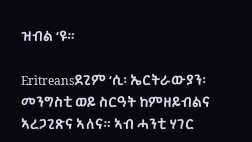ዝብል ‘ዩ።

Eritreansደጊም ‘ሲ፡ ኤርትራውያን፡ መንግስቲ ወይ ስርዓት ከምዘይብልና ኣረጋጊጽና ኣለና። ኣብ ሓንቲ ሃገር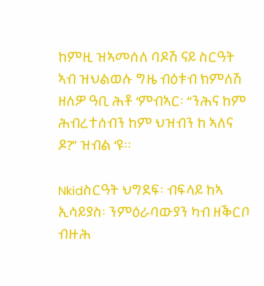ከምዚ ዝኣመሰለ ባዶሽ ናይ ስርዓት ኣብ ዝህልወሉ ግዜ ብዕቱብ ክምለሽ ዘለዎ ዓቢ ሕቶ ‘ምብኣር፡ “ንሕና ከም ሕብረተሰብን ከም ህዝብን ከ ኣለና ዶ?” ዝብል ‘ዩ።

Nkidስርዓት ህግደፍ፡ ብፍላይ ከኣ ኢሳይያስ፡ ንምዕራባውያን ካብ ዘቕርቦ ብዙሕ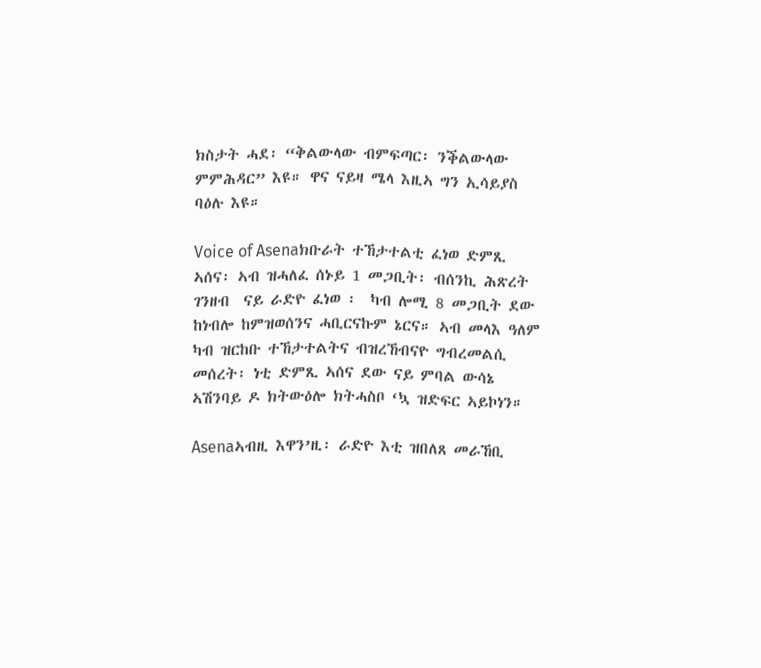ክስታት ሓደ፡ “ቅልውላው ብምፍጣር፡ ንቕልውላው ምምሕዳር” እዩ። ዋና ናይዛ ሜላ እዚኣ ግን ኢሳይያስ ባዕሉ እዩ።

Voice of Asenaክቡራት ተኸታተልቲ ፈነወ ድምጺ ኣሰና፡ ኣብ ዝሓለፈ ሰኑይ 1 መጋቢት፡ ብሰንኪ ሕጽረት ገንዘብ  ናይ ራድዮ ፈነወ ፡  ካብ ሎሚ 8 መጋቢት ደው ከነብሎ ከምዝወሰንና ሓቢርናኩም ኔርና። ኣብ መላእ ዓለም ካብ ዝርከቡ ተኸታተልትና ብዝረኸብናዮ ግብረመልሲ መሰረት፡ ነቲ ድምጺ ኣሰና ደው ናይ ምባል ውሳኔ ኣሽንባይ ዶ ክትውዕሎ ክትሓስቦ ‘ኳ ዝድፍር ኣይኮነን።

Asenaኣብዚ እዋን’ዚ፡ ራድዮ እቲ ዝበለጸ መራኸቢ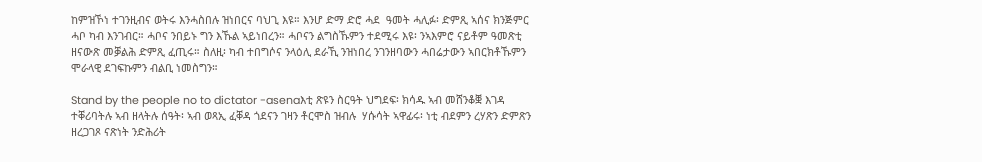ከምዝኾነ ተገንዚብና ወትሩ እንሓስበሉ ዝነበርና ባህጊ እዩ። እንሆ ድማ ድሮ ሓደ  ዓመት ሓሊፉ፡ ድምጺ ኣሰና ክንጅምር ሓቦ ካብ እንገብር። ሓቦና ንበይኑ ግን እኹል ኣይነበረን። ሓቦናን ልግስኹምን ተደሚሩ እዩ፡ ንኣእምሮ ናይቶም ዓመጽቲ ዘናውጽ መቓልሕ ድምጺ ፈጢሩ። ስለዚ፡ ካብ ተበግሶና ንላዕሊ ደራኺ ንዝነበረ ንገንዘባውን ሓበሬታውን ኣበርክቶኹምን ሞራላዊ ደገፍኩምን ብልቢ ነመስግን።

Stand by the people no to dictator -asenaእቲ ጽዩን ስርዓት ህግደፍ፡ ክሳዱ ኣብ መሸንቆቛ እገዳ ተቐሪባትሉ ኣብ ዘላትሉ ሰዓት፡ ኣብ ወጻኢ ፈቐዳ ጎደናን ገዛን ቶርሞስ ዝብሉ  ሃሱሳት ኣዋፊሩ፡ ነቲ ብደምን ረሃጽን ድምጽን ዘረጋገጾ ናጽነት ንድሕሪት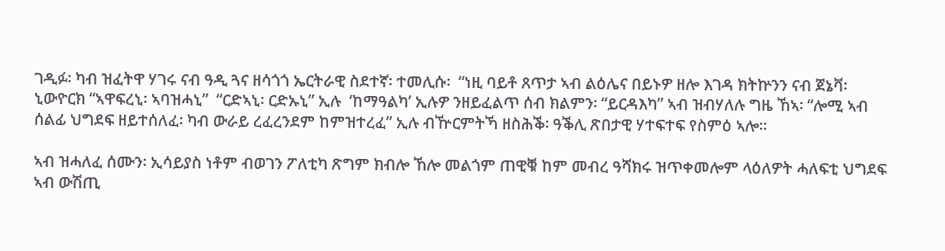ገዲፉ፡ ካብ ዝፈትዋ ሃገሩ ናብ ዓዲ ጓና ዘሳጎጎ ኤርትራዊ ስደተኛ፡ ተመሊሱ፡  “ነዚ ባይቶ ጸጥታ ኣብ ልዕሌና በይኑዎ ዘሎ እገዳ ክትኵንን ናብ ጀኔቫ፡ ኒውዮርክ “ኣዋፍረኒ፡ ኣባዝሓኒ”  “ርድኣኒ፡ ርድኡኒ” ኢሉ  ‘ከማዓልካ’ ኢሉዎ ንዘይፈልጥ ሰብ ክልምን፡ “ይርዳእካ” ኣብ ዝብሃለሉ ግዜ ኸኣ፡ “ሎሚ ኣብ ሰልፊ ህግደፍ ዘይተሰለፈ፡ ካብ ውራይ ረፈረንደም ከምዝተረፈ” ኢሉ ብዅርምትኻ ዘስሕቕ፡ ዓቕሊ ጽበታዊ ሃተፍተፍ የስምዕ ኣሎ።

ኣብ ዝሓለፈ ሰሙን፡ ኢሳይያስ ነቶም ብወገን ፖለቲካ ጽግም ክብሎ ኸሎ መልጎም ጠዊቑ ከም መብረ ዓሻክሩ ዝጥቀመሎም ላዕለዎት ሓለፍቲ ህግደፍ ኣብ ውሽጢ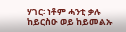ሃገር፡ ነቶም ሓንቲ ቃሉ ከይርስዑ ወይ ከይመልኡ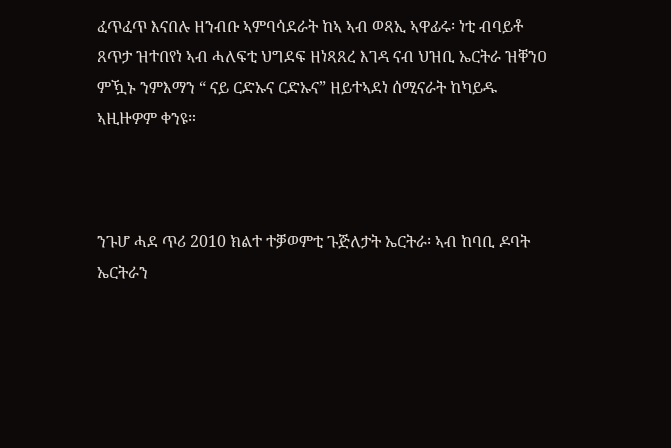ፈጥፈጥ እናበሉ ዘንብቡ ኣምባሳደራት ከኣ ኣብ ወጻኢ ኣዋፊሩ፡ ነቲ ብባይቶ ጸጥታ ዝተበየነ ኣብ ሓለፍቲ ህግደፍ ዘነጻጸረ እገዳ ናብ ህዝቢ ኤርትራ ዝቐንዐ ምዃኑ ንምእማን “ ናይ ርድኡና ርድኡና” ዘይተኣደነ ሰሚናራት ከካይዱ ኣዚዙዎም ቀንዩ።



ንጉሆ ሓደ ጥሪ 2010 ክልተ ተቓወምቲ ጉጅለታት ኤርትራ፡ ኣብ ከባቢ ዶባት ኤርትራን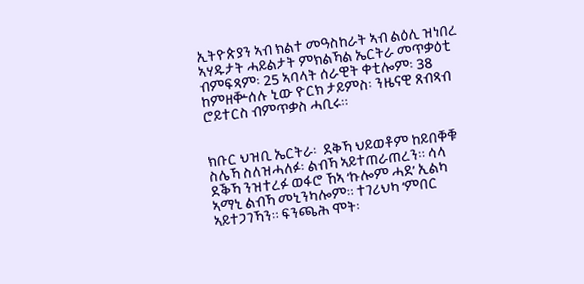ኢትዮጵያን ኣብ ክልተ መዓስከራት ኣብ ልዕሊ ዝነበረ ኣሃዱታት ሓይልታት ምክልኻል ኤርትራ መጥቃዕቲ ብምፍጻም፡ 25 ኣባላት ሰራዊት ቀቲሎም፡ 38 ከምዘቝሰሉ ኒው ዮርክ ታይምስ፡ ንዜናዊ ጸብጻብ ሮይተርስ ብምጥቃስ ሓቢሩ።


ክቡር ህዝቢ ኤርትራ፡  ደቅኻ ህይወቶም ከይበቐቑ ስሌኻ ስለዝሓለፉ፡ ልብኻ ኣይተጠራጠረን። ሳላ ደቕኻ ንዝተረፉ ወፋሮ ኸኣ ‘ኩሎም ሓደ’ ኢልካ ኣማኒ ልብኻ መኒንካሎም። ተገሪህካ ‘ምበር ኣይተጋገኻን። ፍንጫሕ ሞት፡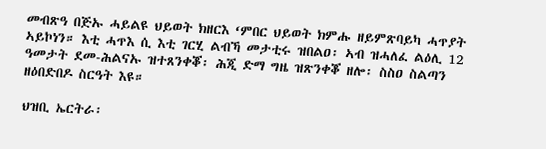መብጽዓ በጅኡ ሓይልዩ ህይወት ክዘርእ ‘ምበር ህይወት ክምሑ ዘይምጽባይካ ሓጥያት ኣይኮነን። እቲ ሓጥእ ሲ እቲ ገርሂ ልብኻ መታቲሩ ዝበልዐ፡ ኣብ ዝሓለፈ ልዕሊ 12 ዓመታት ደመ-ሕልናኡ ዝተጸንቀቖ፡ ሕጂ ድማ ግዜ ዝጽንቀቖ ዘሎ፡ ስስዐ ስልጣን ዘዕበድበዶ ስርዓት እዩ።

ህዝቢ ኤርትራ፡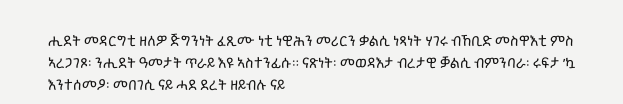ሒደት መዳርግቲ ዘለዎ ጅግንነት ፈጺሙ ነቲ ነዊሕን መሪርን ቃልሲ ነጻነት ሃገሩ ብኸቢድ መስዋእቲ ምስ ኣረጋገጾ፡ ንሒደት ዓመታት ጥራይ እዩ ኣስተንፊሱ። ናጽነት፡ መወዳእታ ብረታዊ ቓልሲ ብምንባራ፡ ሩፍታ ’ኳ እንተሰመዖ፡ መበገሲ ናይ ሓደ ደረት ዘይብሉ ናይ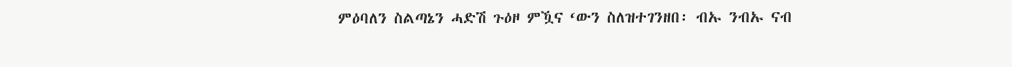ምዕባለን ስልጣኔን ሓድሽ ጉዕዞ ምዃና ‘ውን ስለዝተገንዘበ፡ ብኡ ንብኡ ናብ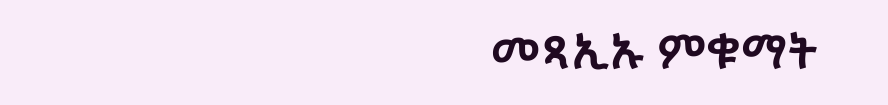መጻኢኡ ምቁማት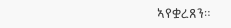ኣየቋረጸን።